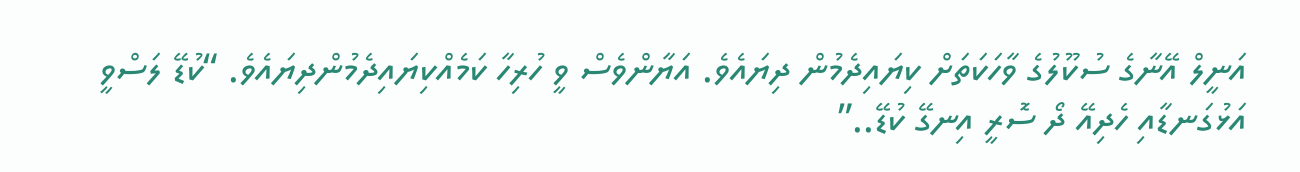އަނީލް އޭނާގެ ސުކޫލުގެ ވާހަކަތަށް ކިޔައިދެމުން ދިޔައެވެ. އަޔާންވެސް ވީ ހުރިހާ ކަމެއްކިޔައިދެމުންދިޔައެވެ. “ކުޑޭ ލަސްވީ އަޅުގަނޑާއި ހެދިއޭ ދޯ ސޮރީ އިނގޭ ކުޑޭ..”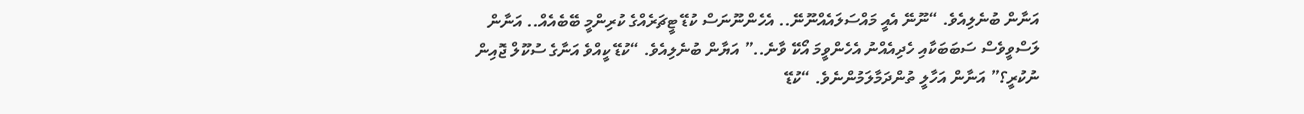އަނާން ބުނެލިއެވެ. “ނޫނޭ އެއީ މައްސަލައެއްނޫނޭ.. އެހެންނޫނަސް ކުޑޭ ޓީޗަރެއްގެ ކުރިންމީ ބޭބެއެއް.. އަނާން ލަސްވީވެސް ސަބަބަކާއި ހެދިއެއްނު އެހެންވީމަ އޯކޭ ވާނެ..” އަޔާން ބުނެލިއެވެ. “ކުޑޭ ކީއްވެ އަނާގެ ސުކޫލް ޖޮއިން ނުކުރީ؟” އަނާން އަހާލީ ތުންދަމާލަމުންނެވެ. “ކުޑޭ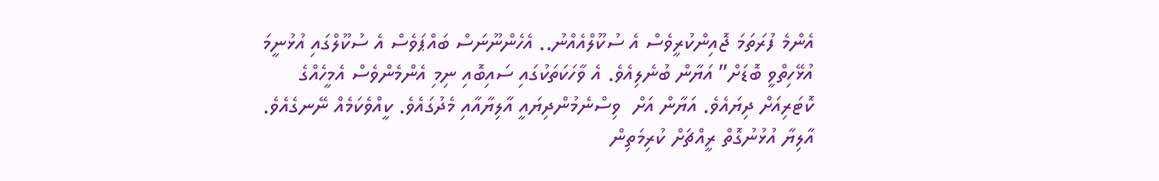އެންމެ ފުރަތަމަ ޖޮއިންކުރީވެސް އެ ސުކޫލްއެއްނު.. އެހެންނޫނަސް ބައްޕަވެސް އެ ސުކޫލްގައި އުޅުނީމަ އުޅޭހިތްވީ ބޮޑަށް” އަޔާން ބުނެލިއެވެ. އެ ވާހަކަތަކުގައި ސައިބޮއި ނިމި އެންމެންވެސް އެމީހެއްގެ ކޮޓަރިއަށް ދިޔައެވެ. އަޔާން އަށް  ވިސްނެމުންދިޔައީ އާލިޔާއާއި މެދުގައެވެ. ކީއްވެކަމެއް ނޭނގެއެވެ. އާލިޔާ އުޅުނުގޮތް ރީއްޗަށް ކުރިމަތިން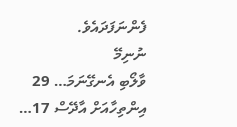ފެންނަފަދައެވެ.
ނުނިމޭ
ވާލޯބި އެނގޭނަމަ… 29
އިންތިހާއަށް އާދޭސް 17…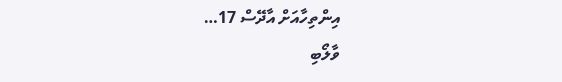އިންތިހާއަށް އާދޭސް 17…
ވާލޯބި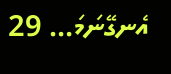އެނގޭނަމަ… 29